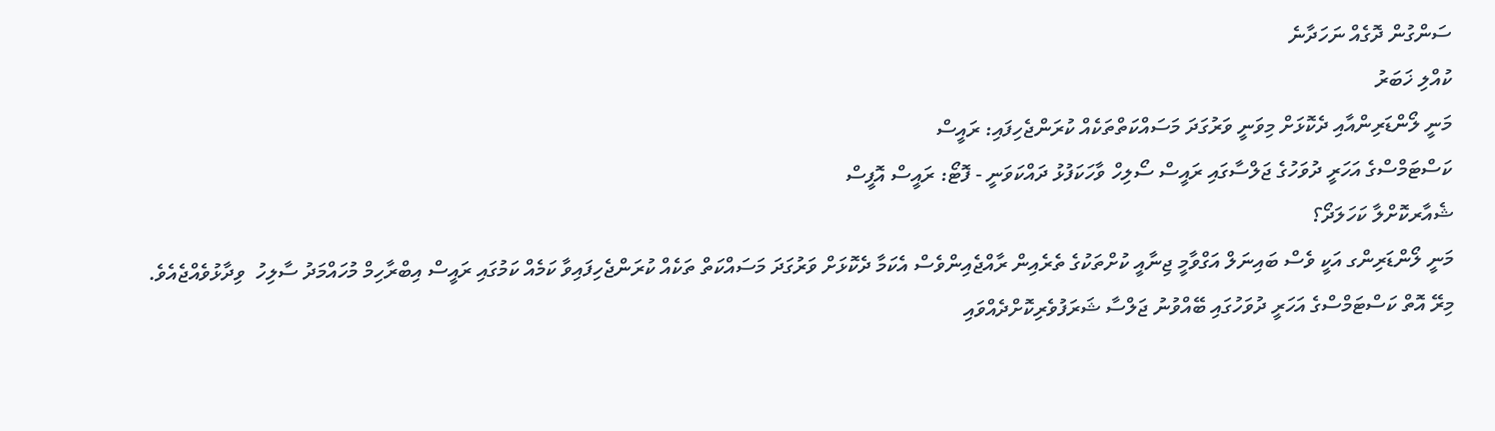ސަންގުން ދޮގެއް ނަހަދާނެ
ކުއްލި ޚަބަރު
މަނީ ލޯންޑަރިންއާއި ދެކޮޅަށް މިވަނީ ވަރުގަދަ މަސައްކަތްތަކެއް ކުރަންޖެހިފައި: ރައީސް
ކަސްޓަމްސްގެ އަހަރީ ދުވަހުގެ ޖަލްސާގައި ރައީސް ސޯލިހް ވާހަކަފުޅު ދައްކަވަނީ - ފޮޓޯ: ރައީސް އޮފީސް
ޝެއާރކޮށްލާ ކަހަލަދޯ؟
މަނީ ލޯންޑަރިންގ އަކީ ވެސް ބައިނަލް އަގްވާމީ ޖިނާއީ ކުށްތަކުގެ ތެރެއިން ރާއްޖެއިންވެސް އެކަމާ ދެކޮޅަށް ވަރުގަދަ މަސައްކަތް ތަކެއް ކުރަންޖެހިފައިވާ ކަމެއް ކަމުގައި ރައީސް އިބްރާހިމް މުހައްމަދު ސާލިހު  ވިދާޅުވެއްޖެއެވެ.
މިރޭ އޮތް ކަސްޓަމްސްގެ އަހަރީ ދުވަހުގައި ބޭއްވުނު ޖަލްސާ ޝަރަފުވެރިކޮށްދެއްވައި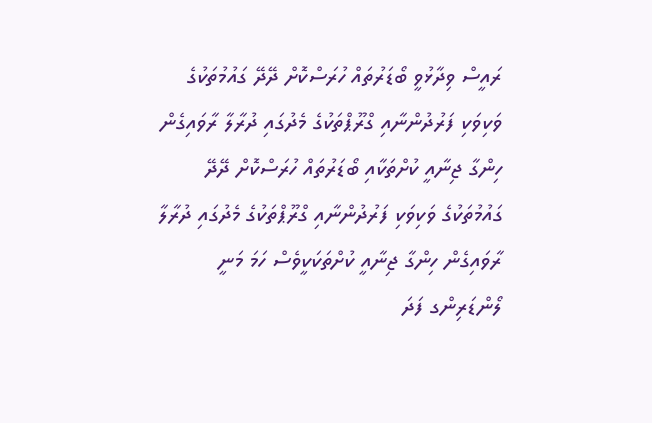ރައީސް ވިދާޅުވީ ބޯޑަރުތައް ހުރަސްކޮށް ދޭދޭ ގައުމުތަކުގެ ވަކިވަކި ފަރުދުންނާއި ގްރޫޕްތަކުގެ މެދުގައި ދުރާލާ ރާވައިގެން ހިންގާ ޖިނާއީ ކުށްތަކާއި ބޯޑަރުތައް ހުރަސްކޮށް ދޭދޭ ގައުމުތަކުގެ ވަކިވަކި ފަރުދުންނާއި ގްރޫޕްތަކުގެ މެދުގައި ދުރާލާ ރާވައިގެން ހިންގާ ޖިނާއީ ކުށްތަކަކީވެސް ހަމަ މަނީ ލޯންޑަރިންގ ފަދަ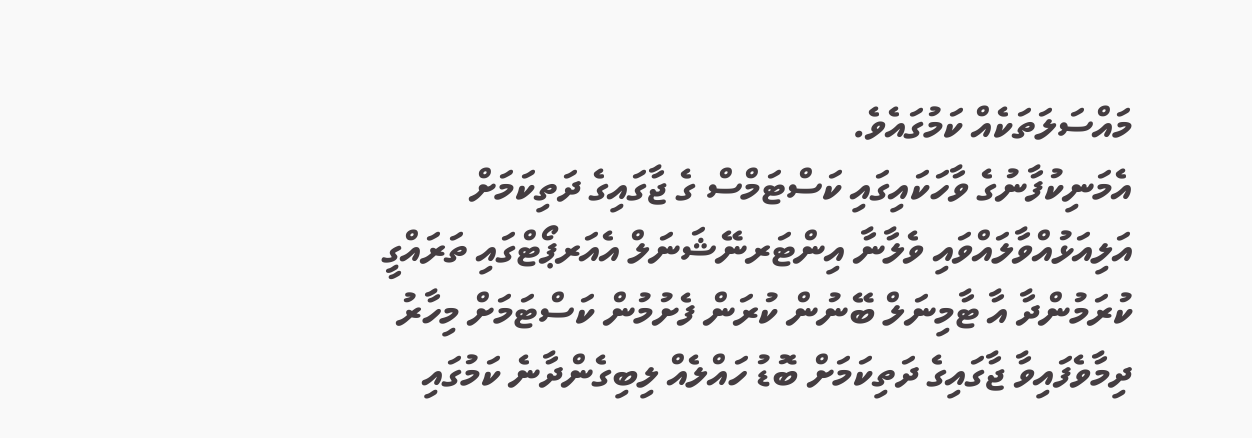މައްސަލަތަކެއް ކަމުގައެވެ.
އެމަނިކުފާނުގެ ވާހަކައިގައި ކަސްޓަމްސް ގެ ޖާގައިގެ ދަތިކަމަށް އަލިއަޅުއްވާލައްވައި ވެލާނާ އިންޓަރނޭޝަނަލް އެއަރޕޯޓްގައި ތަރައްގީ ކުރަމުންދާ އާ ޓާމިނަލް ބޭނުން ކުރަން ފެށުމުން ކަސްޓަމަށް މިހާރު ދިމާވެފައިވާ ޖާގައިގެ ދަތިކަމަށް ބޮޑު ހައްލެއް ލިބިގެންދާނެ ކަމުގައި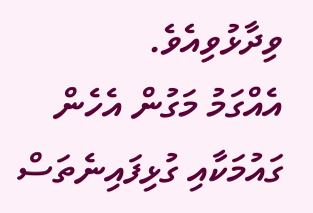ވިދާޅުވިއެވެ.
އެއްގަމު މަގުން އެހެން ގައުމަކާއި ގުޅިފައިނެތަސް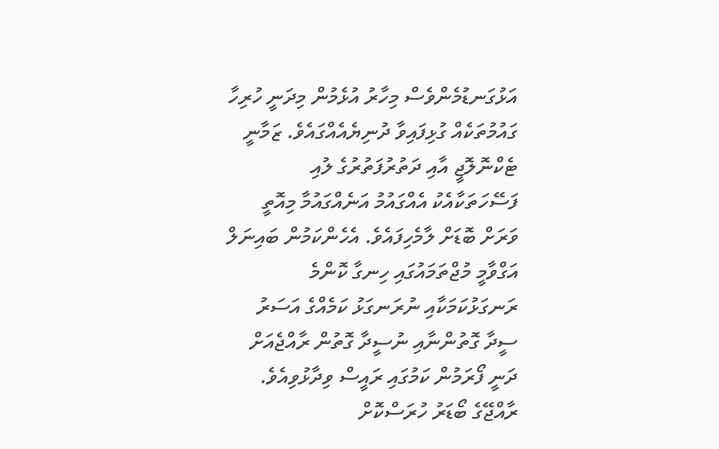އަޅުގަނޑުމެންވެސް މިހާރު އުޅެމުން މިދަނީ ހުރިހާ ގައުމުތަކެއް ގުޅިފައިވާ ދުނިޔެއެއްގައެވެ. ޒަމާނީ ޓެކްނޮލޮޖީ އާއި ދަތުރުފަތުރުގެ ލުއި ފަސޭހަތަކާއެކު އެއްގައުމު އަނެއްގައުމާ މިއޮތީ ވަރަށް ބޮޑަށް ލާމެހިފައެވެ. އެހެންކަމުން ބައިނަލް އަގްވާމީ މުޖްތަމައުގައި ހިނގާ ކޮންމެ ރަނގަޅުކަމަކާއި ނުރަނގަޅު ކަމެއްގެ އަސަރު ސީދާ ގޮތުންނާއި ނުސީދާ ގޮތުން ރާއްޖެއަށް ދަނީ ފޯރަމުން ކަމުގައި ރައީސް ވިދާޅުވިއެވެ.
ރާއްޖޭގެ ބޯޑަރު ހުރަސްކޮށް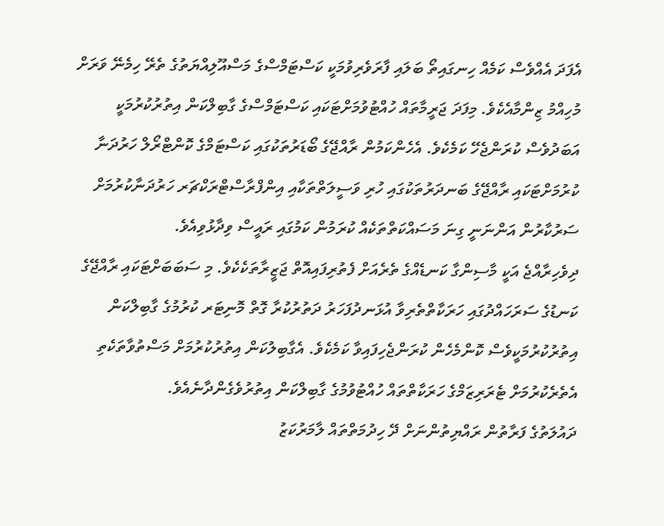އެފަދަ އެއްވެސް ކަމެއް ހިނގައިތޯ ބަލައި ފާރަވެރިވުމަކީ ކަސްޓަމްސްގެ މަސްއޫލިއްޔަތުގެ ތެރޭ ހިމެނޭ ވަރަށް މުހިއްމު ޒިންމާއެކެވެ. މިފަދަ ޖަރީމާތައް ހުއްޓުވުމަށްޓަކައި ކަސްޓަމްސްގެ ގާބިލްކަން އިތުރުކުރުމަކީ އަބަދުވެސް ކުރަންޖެހޭ ކަމެކެވެ. އެހެންކަމުން ރާއްޖޭގެ ބޯޑަރުތަކުގައި ކަސްޓަމްގެ ކޮންޓްރޯލް ހަރުދަނާ ކުރުމަށްޓަކައި ރާއްޖޭގެ ބަނދަރުތަކުގައި ހުރި ވަސީލަތްތަކާއި އިންފްރާސްޓްރަކްޗަރ ހަރުދަނާކުރުމަށް ސަރުކާރުން އަންނަނީ ގިނަ މަސައްކަތްތަކެއް ކުރަމުން ކަމުގައި ރައީސް ވިދާޅުވިއެވެ.
ދިވެހިރާއްޖެ އަކީ މާސިންގާ ކަނޑެއްގެ ތެރެއަށް ފެތުރިފައިއޮތް ޖަޒީރާތަކެކެވެ. މި ސަބަބަށްޓަކައި ރާއްޖޭގެ ކަނޑުގެ ސަރަހައްދުގައި ހަރަކާތްތެރިވާ އުޅަނދުފަހަރު ދަތުރުކުރާ ގޮތް މޮނިޓަރ ކުރުމުގެ ގާބިލްކަން އިތުރުކުރުމަކީވެސް ކޮންމެހެން ކުރަންޖެހިފައިވާ ކަމެކެވެ. އެގާބިލުކަން އިތުރުކުރުމަށް މަސްތުވާތަކެތި އެތެރެކުރުމަށް ޓެރަރިޒަމްގެ ހަރަކާތްތައް ހުއްޓުވުމުގެ ގާބިލްކަން އިތުރުވެގެންދާނެއެވެ.
ދައުލަތުގެ ފަރާތުން ރައްޔިތުންނަށް ދޭ ހިދުމަތްތައް ލާމަރުކަޒު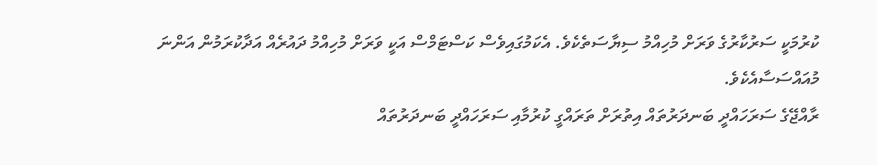ކުރުމަކީ ސަރުކާރުގެ ވަރަށް މުހިއްމު ސިޔާސަތެކެވެ. އެކަމުގައިވެސް ކަސްޓަމްސް އަކީ ވަރަށް މުހިއްމު ދައުރެއް އަދާކުރަމުން އަންނަ މުއައްސަސާއެކެވެ.
ރާއްޖޭގެ ސަރަހައްދީ ބަނދަރުތައް އިތުރަށް ތަރައްގީ ކުރުމާއި ސަރަހައްދީ ބަނދަރުތައް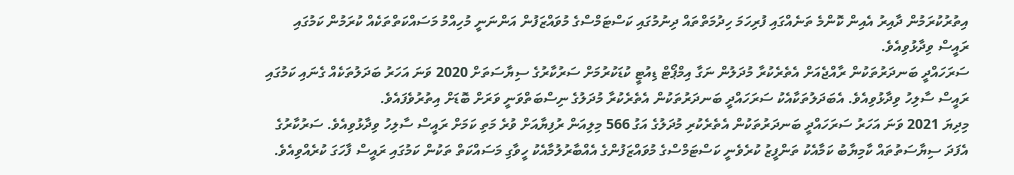އިތުރުކުރަމުން ދާއިރު އެއިން ކޮންމެ ތަނެއްގައި ފުރިހަމަ ހިދުމަތްތައް ދިނުމުގައި ކަސްޓަމްސްގެ މުވައްޒަފުން އަންނަނީ މުހިއްމު މަސައްކަތްތަކެއް ކުރަމުން ކަމުގައި ރައީސް ވިދާޅުވިއެވެ.
ސަރަހައްދީ ބަނދަރުތަކުން ރާއްޖެއަށް އެތެރެކުރާ މުދަލުން ނަގާ އިމްޕޯޓް ޑިއުޓީ ކުޑަކުރުމަށް ސަރުކާރުގެ ސިޔާސަތަށް 2020 ވަނަ އަހަރު ބަދަލުތަކެއް ގެނައި ކަމުގައި ރައީސް ސާލިހު ވިދާޅުވިއެވެ. އެބަދަލުތަކާއެކު ސަރަހައްދީ ބަނދަރުތަކުން އެތެރެކުރާ މުދަލުގެ ނިސްބަތްވަނީ ވަރަށް ބޮޑަށް އިތުރުވެފައެވެ.
މިދިޔަ 2021 ވަނަ އަހަރު ސަރަހައްދީ ބަނދަރުތަކުން އެތެރެކުރި މުދަލުގެ އަގު 566 މިލިއަން ރުފިޔާއަށް ވުރެ މަތި ކަމަށް ރައީސް ސާލިހު ވިދާޅުވިއެވެ. ސަރުކާރުގެ އެފަދަ ސިޔާސަތުތައް ކާމިޔާބު ކަމާއެކު ތަންފީޒު ކުރެވެނީ ކަސްޓަމްސްގެ މުވައްޒަފުންގެ އެއްބާރުލުމާއެކު ހީވާގި މަސައްކަތް ތަކުން ކަމުގައި ރައީސް ފާހަގަ ކުރެއްވިއެވެ.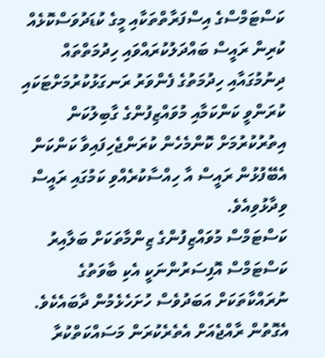ކަސްޓަމްސްގެ އިސްފަރާތްތަކާއި މީގެ ކުޑަދުވަސްކޮޅެއް ކުރިން ރައީސް ބައްދަލުކުރައްވައި ހިދުމަތްތައް ދިނުމުގައާއި ހިދުމަތުގެ ފެންވަރު ރަނގަޅުކުރުމަށްޓަކައި ކުރަންވީ ކަންކަމާއި މުވައްޒިފުންގެ ގާބިލުކަން އިތުރުކުރުމަށް ކޮންމެހެން ކުރަންޖެހިފައިވާ ކަންކަން އެބޭފުޅުން ރައީސް އާ ހިއްސާކުރެއްވި ކަމުގައި ރައީސް ވިދާޅުވިއެވެ.
ކަސްޓަމްސް މުވައްޒިފުންގެ ޒިންމާތަކަށް ބަލާއިރު ކަސްޓަމްސް އޮފިސަރުންނަކީ އެކި ބާވަތުގެ ނުރައްކާތަކަށް އަބަދުވެސް ހުށަހެޅެމުން ދާބައެކެވެ. އެގޮތުން ރާއްޖެއަށް އެތެރެކުރަން މަސައްކަތްކުރާ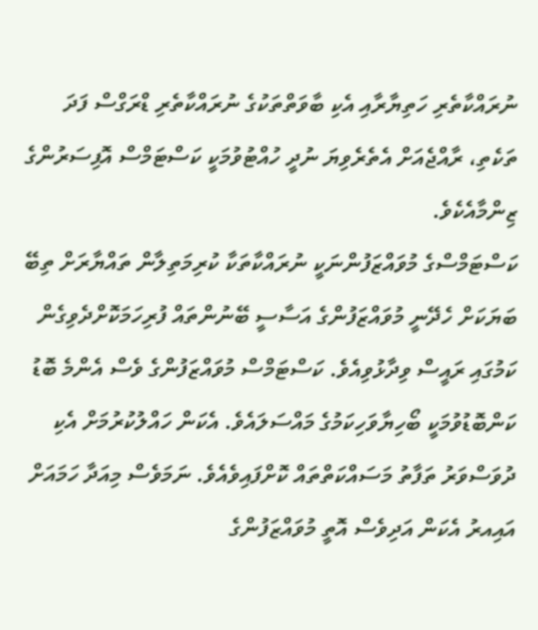ނުރައްކާތެރި ހަތިޔާރާއި އެކި ބާވަތްތަކުގެ ނުރައްކާތެރި ޑްރަގްސް ފަދަ ތަކެތި، ރާއްޖެއަށް އެތެރެވިޔަ ނުދީ ހުއްޓުވުމަކީ ކަސްޓަމްސް އޮފިސަރުންގެ ޒިންމާއެކެވެ.
ކަސްޓަމްސްގެ މުވައްޒަފުންނަކީ ނުރައްކާތަކާ ކުރިމަތިލާން ތައްޔާރަށް ތިބޭ ބަޔަކަށް ހެދޭނީ މުވައްޒަފުންގެ އަސާސީ ބޭނުންތައް ފުރިހަމަކޮށްދެވިގެން ކަމުގައި ރައީސް ވިދާޅުވިއެވެ. ކަސްޓަމްސް މުވައްޒަފުންގެ ވެސް އެންމެ ބޮޑު ކަންބޮޑުވުމަކީ ބޯހިޔާވަހިކަމުގެ މައްސަލައެވެ. އެކަން ހައްލުކުރުމަށް އެކި ދުވަސްވަރު ތަފާތު މަސައްކަތްތައް ކޮށްފައިވެއެވެ. ނަމަވެސް މިއަދާ ހަމައަށް އައިއރު އެކަން އަދިވެސް އޮތީ މުވައްޒަފުންގެ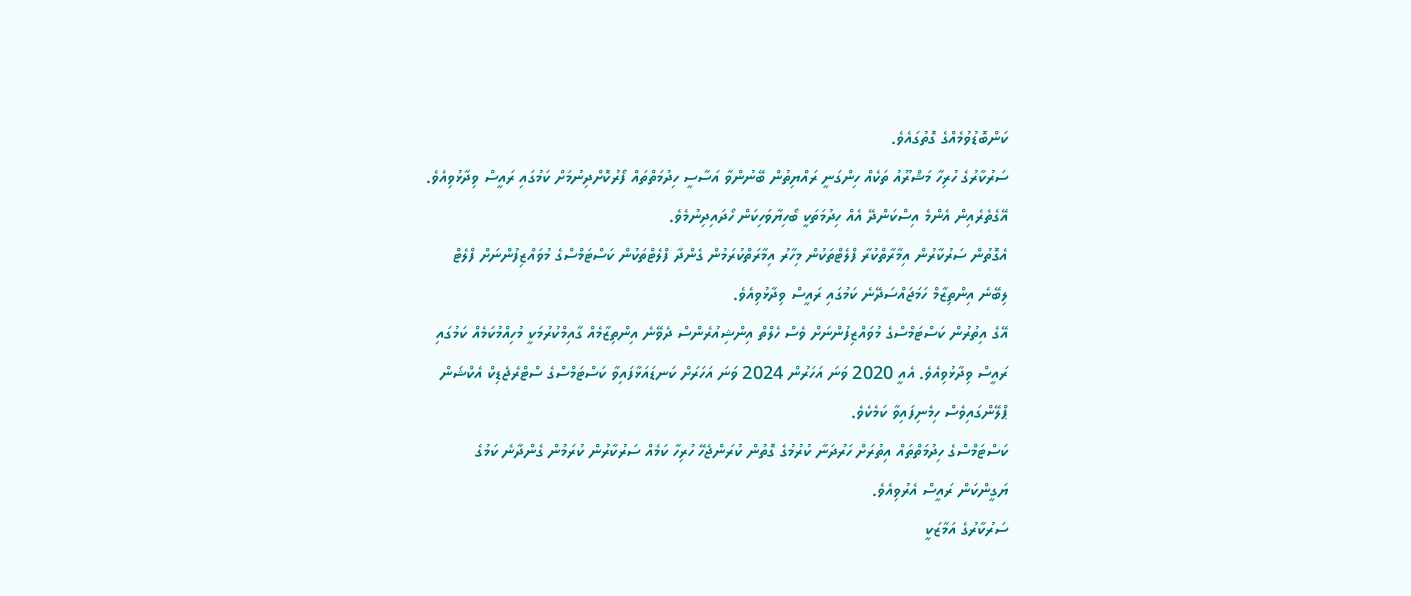ކަންބޮޑުވުމެއްގެ ގޮތުގައެވެ.
ސަރުކާރުގެ ހުރިހާ މަޝްރޫއު ތަކެއް ހިންގަނީ ރައްޔިތުން ބޭނުންވާ އަސާސީ ހިދުމަތްތައް ފޯރުކޮށްދިނުމަށް ކަމުގައި ރައީސް ވިދާޅުވިއެވެ. އޭގެތެރެއިން އެންމެ އިސްކަންދޭ އެއް ހިދުމަތަކީ ބޯހިޔާވަހިކަން ހޯދައިދިނުމެވެ.
އެގޮތުން ސަރުކާރުން އިމާރާތްކުރާ ފްލެޓްތަކުން މިހާރު އިމާރަތްކުރަމުން ގެންދާ ފްލެޓްތަކުން ކަސްޓަމްސްގެ މުވައްޒިފުންނަށް ފްލެޓް ލިބޭނެ އިންތިޒާމް ހަމަޖައްސަދޭނެ ކަމުގައި ރައީސް ވިދާޅުވިއެވެ.
އޭގެ އިތުރުން ކަސްޓަމްސްގެ މުވައްޒިފުންނަށް ވެސް ހެލްތް އިންޝިއުރެންސް ދެވޭނެ އިންތިޒާމެއް ގާއިމްކުރުމަކީ މުހިއްމުކަމެއް ކަމުގައި ރައީސް ވިދާޅުވިއެވެ. އެއީ 2020 ވަނަ އަހަރުން 2024 ވަނަ އަހަރަށް ކަނޑައަޅާފައިވާ ކަސްޓަމްސްގެ ސްޓްރެޖެޑިކް އެކްޝަން ޕްލޭންގައިވެސް ހިމެނިފައިވާ ކަމެކެވެ.
ކަސްޓަމްސްގެ ހިދުމަތްތައް އިތުރަށް ހަރުދަނާ ކުރުމުގެ ގޮތުން ކުރަންޖެހޭ ހުރިހާ ކަމެއް ސަރުކާރުން ކުރަމުން ގެންދާނެ ކަމުގެ ޔަގީންކަން ރައީސް އެރުވިއެވެ.
ސަރުކާރުގެ އަމާޒަކީ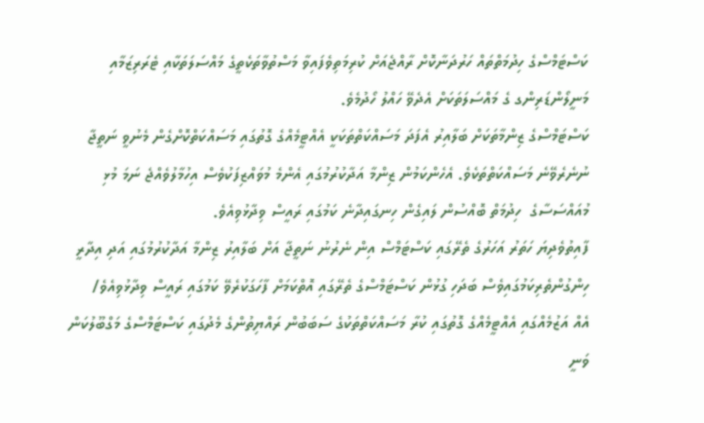ކަސްޓަމްސްގެ ހިދުމަތްތައް ހަރުދަނާކޮށް ރާއްޖެއަށް ކުރިމަތިވެފައިވާ މަސްތުވާތަކެތީގެ މައްސަލަތަކާއި ޓެރަރިޒަމާއި މަނީލޯންޑަރިންގ ގެ މައްސަލަތަކަށް އެދެވޭ ހައްލު ހޯދުމެވެ.
ކަސްޓަމްސްގެ ޒިންމާތަކަށް ބަލާއިރު އެފަދަ މަސައްކަތްތަކަކީ އެއްޓީމެއްގެ ގޮތުގައި މަސައްކަތްކޮށްގެން މެނުވީ ނަތީޖާ ނުނެރެވޭނެ މަސައްކަތްތަކެވެ. އެހެންކަމުން ޒިންމާ އަދާކުރުމުގައި އެންމެ މުވައްޒިފަކުވެސް އިހުމާލުވެއްޖެ ނަމަ މުޅި މުއައްސަސާގެ  ހިދުމަތް ބޮއްސުން ލައިގެން ހިނގައިދާނެ ކަމުގައި ރައީސް ވިދާޅުވިއެވެ.
ފާއިތުވެދިޔަ ހަތަރު އަހަރުގެ ތެރޭގައި ކަސްޓަމްސް އިން ނެރުނު ނަތީޖާ އަށް ބަލާއިރު ޒިންމާ އަދާކުރުމުގައި އަދި އިދާރީ  ހިންގުންތެރިކަމުގައިވެސް ބަދަހި ގުޅުން ކަސްޓަމްސްގެ ތެރޭގައި އޮތްކަމަށް ފާހަގަކުރެވޭ ކަމުގައި ރައީސް ވިދާޅުވިއެވެ/
އެއް އަޒުމެއްގައި އެއްޓީމެއްގެ ގޮތުގައި ކުރާ މަސައްކަތްތަކުގެ ސަބަބުން ރައްޔިތުންގެ މެދުގައި ކަސްޓަމްސްގެ މަގްބޫލުކަން ވަނީ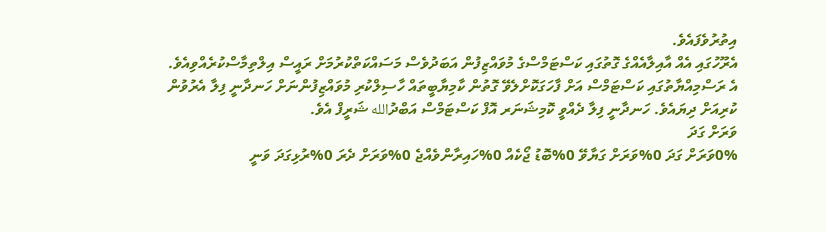އިތުރުވެފައެވެ.
އެރޫހުގައި އެއް އާއިލާއެއްގެ ގޮތުގައި ކަސްޓަމްސްގެ މުވައްޒިފުން އަބަދުވެސް މަސައްކަތްކުރުމަށް ރައީސް އިލްތިމާސްކުރެއްވިއެވެ.
އެ ރަސްމިއްޔާތުގައި ކަސްޓަމްސް އަށް ފާހަގަކޮށްލެވޭ ގޮތުން ކާމިޔާބީތައް ހާސިލްކުރި މުވައްޒިފުންނަށް ހަނދާނީ ފިލާ އެރުވުން ކުރިއަށް ދިޔައެވެ. ހަނދާނީ ފިލާ ދެއްވީ ކޮމިޝަނަރ އޮފް ކަސްޓަމްސް އަބްދުالله ޝަރީފް އެވެ.
ވަރަށް ގަދަ
0%ވަރަށް ގަދަ 0%ވަރަށް ގަޔާވޭ 0%ބޮޑު ޖޯކެއް 0%ހައިރާންވެއްޖެ 0%ވަރަށް ދެރަ 0%ރުޅިގަދަ ވަނީ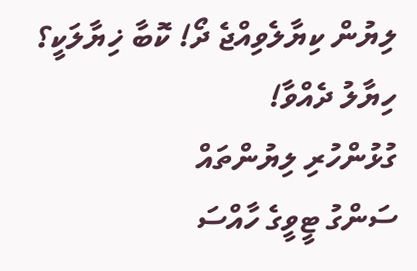ލިޔުން ކިޔާލެވިއްޖެ ދޯ! ކޮބާ ޚިޔާލަކީ؟
ހިޔާލު ދެއްވާ!
ގުޅުންހުރި ލިޔުންތައް
ސަންގު ޓީވީގެ ހާއްސަ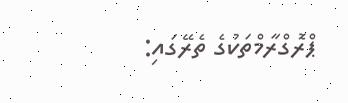ޕްރޮގްރާމްތަކުގެ ތެރޭގައި: